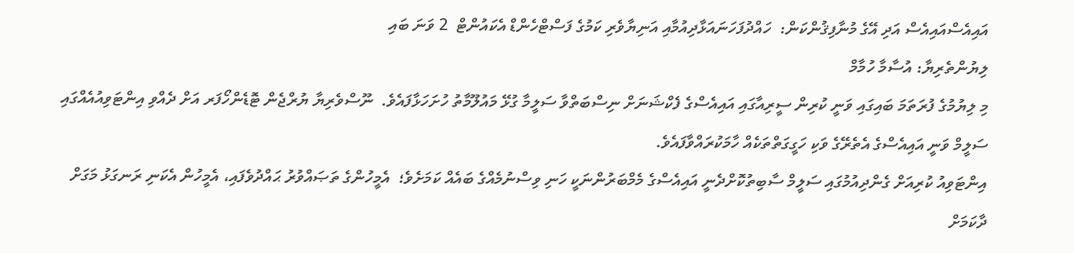އައިއެސްއައިއެސް އަދި އޭގެ މުނާފިޤުންކަން:  ހައްދުފަހަނައަޅާދިއުމާއި އަނިޔާވެރި ކަމުގެ ފަސްޓްހެންޑް އެކައުންޓް  2 ވަނަ ބައި
ލިޔުންތެރިޔާ: އުސާމާ ހުމާމް
މި ލިޔުމުގެ ފުރަތަމަ ބައިގައި ވަނީ ކުރިން ސީރިއާގައި އައިއެސްގެ ފެކްޝަނަށް ނިސްބަތްވާ ސަލީމާ ގުޅޭ މައުލޫމާތު ހުށަހަޅާފައެވެ.  ނޫސްވެރިޔާ ޔުރްޖެން ޓޮޑެންހޯފަރ އަށް ދެއްވި އިންޓަވިއުއެއްގައި ސަލީމް ވަނީ އައިއެސްގެ އެތެރޭގެ ވަކި ހަގީގަތްތަކެއް ހާމަކުރައްވާފައެވެ.
އިންޓަވިއު ކުރިއަށް ގެންދިއުމުގައި ސަލީމް ސާބިތުކޮށްދެނީ އައިއެސްގެ މެމްބަރުންނަކީ ހަނި ވިސްނުމެއްގެ ބައެއް ކަމަށެވެ؛  އެމީހުންގެ ތަޞައްވުރު ޙައްދުވެފައި، އެމީހުން އެކަނި ރަނގަޅު މަގަށް ދާކަމަށް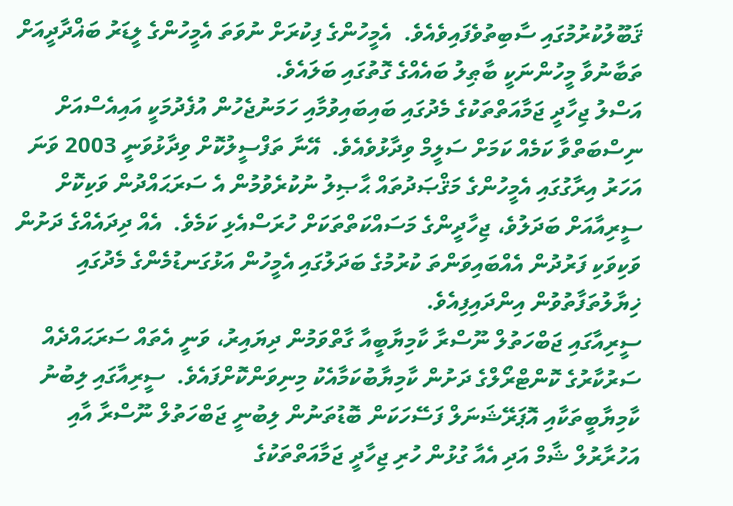ޤަބޫލުކުރުމުގައި ސާބިތުވެފައިވެއެވެ.  އެމީހުންގެ ފިކުރަށް ނުވަތަ އެމީހުންގެ ލީޑަރު ބަޣްދާދީއަށް ތަބާނުވާ މީހުންނަކީ ބާޠިލު ބައެއްގެ ގޮތުގައި ބަލައެވެ.
އަސްލު ޖިހާދީ ޖަމާއަތްތަކުގެ މެދުގައި ބައިބައިވުމާއި ހަމަނުޖެހުން އުފެދުމަކީ އައިއެސްއަށް ނިސްބަތްވާ ކަމެއް ކަމަށް ސަލީމް ވިދާޅުވެއެވެ.  އޭނާ ތަފްސީލުކޮށް ވިދާޅުވަނީ 2003 ވަނަ އަހަރު އިރާގުގައި އެމީހުންގެ މަޤްޞަދުތައް ޙާޞިލު ނުކުރެވުމުން އެ ސަރަޙައްދުން ވަކިކޮށް ސީރިއާއަށް ބަދަލުވެ، ޖިހާދީންގެ މަސައްކަތްތަކަށް ހުރަސްއެޅި ކަމެވެ.  އެއް ދިދައެއްގެ ދަށުން ވަކިވަކި ފަރުދުން އެއްބައިވަންތަ ކުރުމުގެ ބަދަލުގައި އެމީހުން އަޅުގަނޑުމެންގެ މެދުގައި ޚިޔާލުތަފާތުވުން އިންދައިފިއެވެ.
ސީރިއާގައި ޖަބްހަތުލް ނޫސްރާ ކާމިޔާބީއާ ގާތްވަމުން ދިޔައިރު، ވަނީ އެތައް ސަރަޙައްދެއް ސަރުކާރުގެ ކޮންޓްރޯލްގެ ދަށުން ކާމިޔާބުކަމާއެކު މިނިވަންކޮށްފައެވެ.  ސީރިއާގައި ލިބުނު ކާމިޔާބީތަކާއި އޮޕަރޭޝަނަލް ފަސޭހަކަން ބޮޑުތަނުން ލިބުނީ ޖަބްހަތުލް ނޫސްރާ އާއި އަހުރާރުލް ޝާމް އަދި އެއާ ގުޅުން ހުރި ޖިހާދީ ޖަމާއަތްތަކުގެ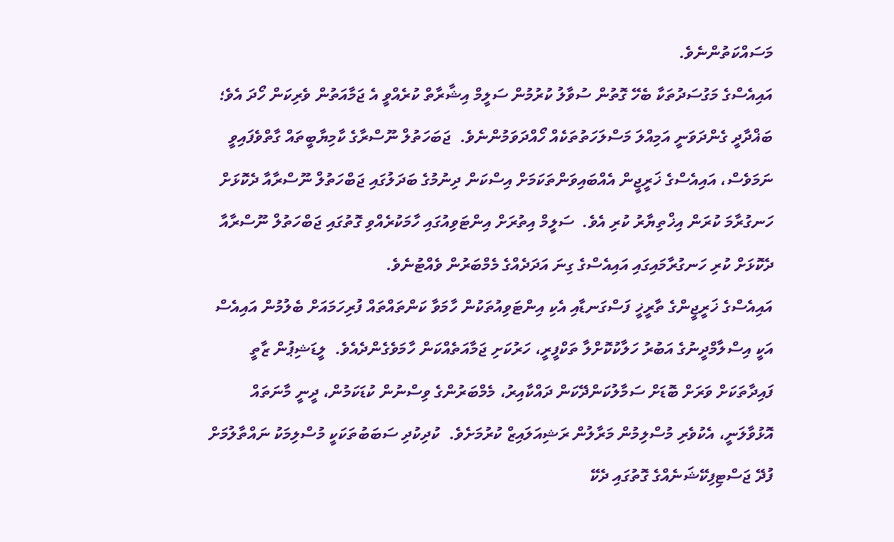މަސައްކަތުންނެވެ.
އައިއެސްގެ މަގުސަދުތަކާ ބެހޭ ގޮތުން ސުވާލު ކުރުމުން ސަލީމް އިޝާރާތް ކުރެއްވީ އެ ޖަމާއަތުން ވެރިކަން ހޯދަ އެވެ؛  ބަޣްދާދީ ގެންދަވަނީ އަމިއްލަ މަސްލަހަތުތަކެއް ހޯއްދަވަމުންނެވެ.  ޖަބަހަތުލް ނޫސްރާގެ ކާމިޔާބީތައް ގާތްވެފައިވީ ނަމަވެސް، އައިއެސްގެ ޚަރީޖީން އެއްބައިވަންތަކަމަށް އިސްކަން ދިނުމުގެ ބަދަލުގައި ޖަބްހަތުލް ނޫސްރާއާ ދެކޮޅަށް ހަނގުރާމަ ކުރަން އިޚްތިޔާރު ކުރި އެވެ.  ސަލީމް އިތުރަށް އިންޓަވިއުގައި ހާމަކުރެއްވި ގޮތުގައި ޖަބްހަތުލް ނޫސްރާއާ ދެކޮޅަށް ކުރި ހަނގުރާމައިގައި އައިއެސްގެ ގިނަ އަދަދެއްގެ މެމްބަރުން ވެއްޓުނެވެ.
އައިއެސްގެ ޚަރީޖީންގެ ތާރީޚީ ފަސްގަނޑާއި އެކި އިންޓަވިއުތަކުން ހާމަވާ ކަންތައްތައް ފުރިހަމައަށް ބެލުމުން އައިއެސް އަކީ އިސްލާމްދީނުގެ އަބުރު ހަލާކުކޮށްލާ ތަކްފީރީ، ހަރުކަށި ޖަމާއަތެއްކަން ހާމަވެގެންދެއެވެ.  ލީޑަޝިޕުން ޒާތީ ފައިދާތަކަށް ވަރަށް ބޮޑަށް ސަމާލުކަންދޭކަން ދައްކާއިރު، މެމްބަރުންގެ ވިސްނުން ކުޑަކަމުން، ދީނީ މާނަތައް އޮޅުވާލަނީ، އެކުވެރި މުސްލިމުން މަރާލުން ރަޝިއަލައިޒް ކުރުމަށެވެ.  ކުދިކުދި ސަބަބުތަކަކީ މުސްލިމަކު ނައްތާލުމަށް ފުދޭ ޖަސްޓިފިކޭޝަނެއްގެ ގޮތުގައި ދެކޭ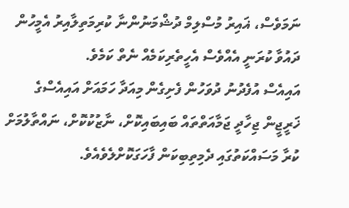ނަމަވެސް، ޣައިރު މުސްލިމް ދުޝްމަނުންނާ ކުރިމަތިލާއިރު އެމީހުން ދައުވާ ކުރަނީ އެއްވެސް އެހީތެރިކަމެއް ނެތް ކަމެވެ.
އައިއެސް އުފެދުނު ދުވަހުން ފެށިގެން މިއަދާ ހަމައަށް އައިއެސްގެ ޚަރީޖީން ޖިހާދީ ޖަމާއަތްތައް ބައިބައިކޮށް، ނާޒުކުކޮށް، ނައްތާލުމަށް ކުރާ މަސައްކަތުގައި ދެމިތިބިކަން ފާހަގަކޮށްލެވެއެވެ.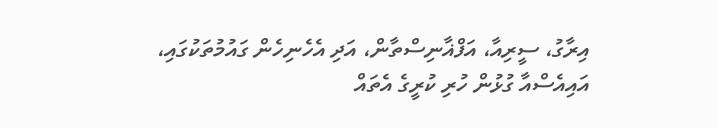އިރާގު، ސީރިއާ، އަފްޣާނިސްތާން، އަދި އެހެނިހެން ގައުމުތަކުގައި، އައިއެސްއާ ގުޅުން ހުރި ކުރީގެ އެތައް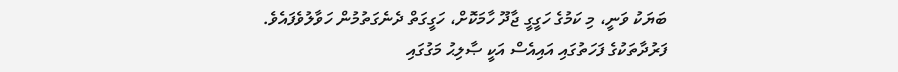ބަޔަކު ވަނީ، މި ކަމުގެ ހަގީގީ ޖާދޫ ހާމަކޮށް، ހަގީގަތް ދެނެގަތުމުން ހަވާލުވެފައެވެ.  ފަރުދާތަކުގެ ފަހަތުގައި އައިއެސް އަކީ ޞާލިޙު މަގުގައި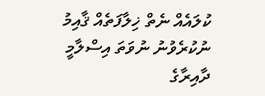ކުލައެއް ނެތް ޚިލާފަތެއް ޤާއިމު ނުކުރެވުނު ނުވަތަ އިސްލާމީ ދާއިރާގެ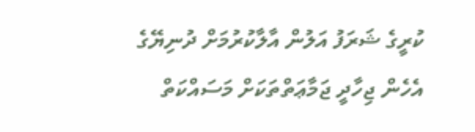ކުރީގެ ޝަރަފު އަލުން އާލާކުރުމަށް ދުނިޔޭގެ އެހެން ޖިހާދީ ޖަމާޢަތްތަކަށް މަސައްކަތް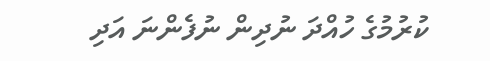ކުރުމުގެ ހުއްދަ ނުދިން ނުފެންނަ އަދި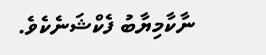ނާކާމިޔާބު ފެކްޝަނެކެވެ.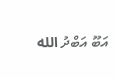އަބޫ އަބްދު الله